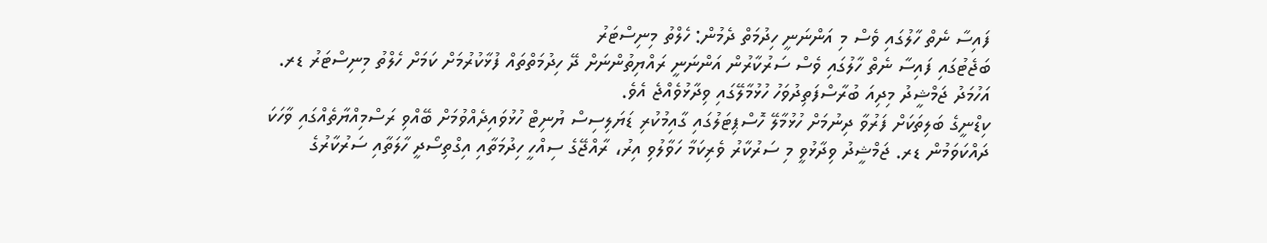ފައިސާ ނެތް ހާލުގައި ވެސް މި އަންނަނީ ހިދުމަތް ދެމުން: ހެލްތު މިނިސްޓަރު
ބަޖެޓުގައި ފައިސާ ނެތް ހާލުގައި ވެސް ސަރުކާރުން އަންނަނީ ރައްޔިތުންނަށް ދޭ ހިދުމަތްތައް ފުޅާކުރުމަށް ކަމަށް ހެލްތު މިނިސްޓަރު ޑރ. އަހުމަދު ޖަމްޝީދު މިދިއަ ބުރާސްފަތިދުވަހު ހުޅުމާލޭގައި ވިދާޅުވެއްޖެ އެވެ.
ކިޑްނީގެ ބަލިތަކަށް ފަރުވާ ދިނުމަށް ހުޅުމާލޭ ހޮސްޕިޓަލުގައި ގާއިމުކުރި ޑަޔަލިސިސް ޔުނިޓް ހުޅުވައިދެއްވުމަށް ބޭއްވި ރަސްމިއްޔާތެއްގައި ވާހަކަ ދައްކަވަމުން ޑރ. ޖަމްޝީދު ވިދާޅުވީ މި ސަރުކާރު ވެރިކަމާ ހަވާލުވި އިރު، ރާއްޖޭގެ ސިއްހީ ހިދުމަތާއި އިގްތިސޯދީ ހާލަތާއި ސަރުކާރުގެ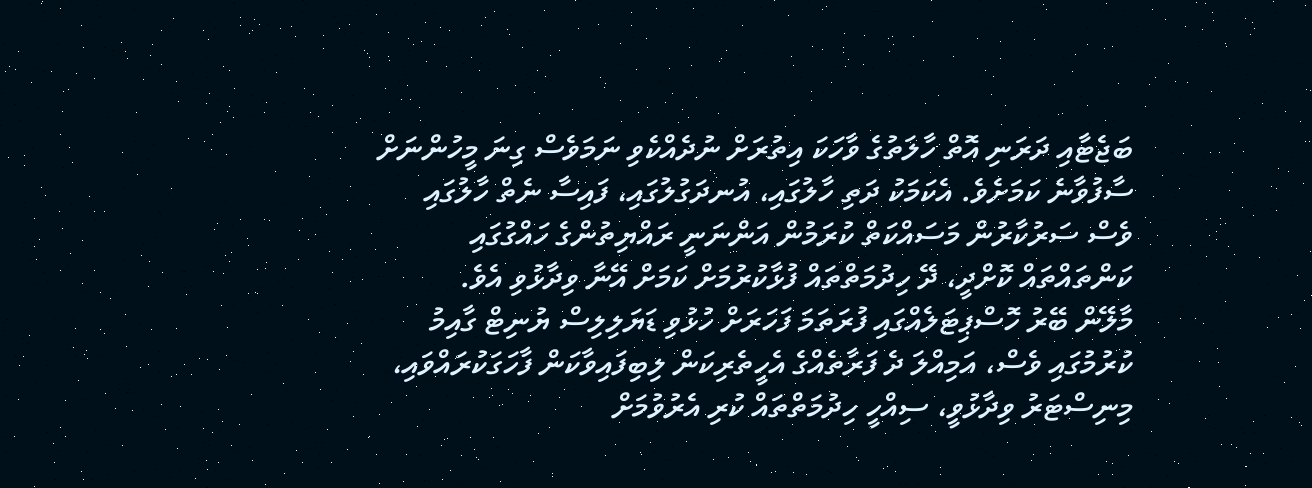ބަޖެޓާއި ދަރަނި އޮތް ހާލަތުގެ ވާހަކަ އިތުރަށް ނުދެއްކެވި ނަމަވެސް ގިނަ މީހުންނަށް ސާފުވާނެ ކަމަށެވެ. އެކަމަކު ދަތި ހާލުގައި، އުނދަގުލުގައި، ފައިސާ ނެތް ހާލުގައި ވެސް ސަރުކާރުން މަސައްކަތް ކުރަމުން އަންނަނީ ރައްޔިތުންގެ ހައްގުގައި ކަންތައްތައް ކޮށްދީ، ދޭ ހިދުމަތްތައް ފުޅާކުރުމަށް ކަމަށް އޭނާ ވިދާޅުވި އެވެ.
މާލޭން ބޭރު ހޮސްޕިޓަލެއްގައި ފުރަތަމަ ފަހަރަށް ހުޅުވި ޑަޔަލިލިސް ޔުނިޓް ގާއިމު ކުރުމުގައި ވެސް، އަމިއްލަ ދެ ފަރާތެއްގެ އެހީތެރިކަން ލިބިފައިވާކަން ފާހަގަކުރައްވައި، މިނިސްޓަރު ވިދާޅުވީ، ސިއްހީ ހިދުމަތްތައް ކުރި އެރުވުމަށް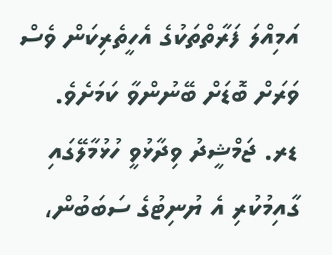އަމިއްލަ ފަރާތްތަކުގެ އެހީތެރިކަން ވެސް ވަރަށް ބޮޑަށް ބޭނުންވާ ކަމަށެވެ.
ޑރ. ޖަމްޝީދު ވިދާޅުވީ ހުޅުމާލޭގައި ގާއިމުކުރި އެ ޔުނިޓުގެ ސަބަބުން،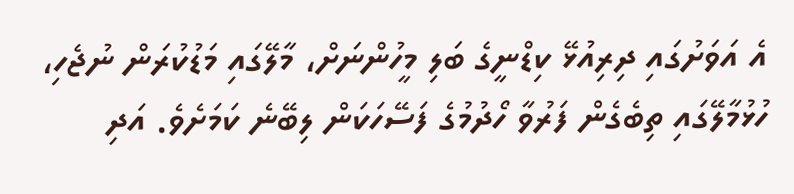އެ އަވަށުގައި ދިރިއުޅޭ ކިޑްނީގެ ބަލި މީހުންނަށް، މާލޭގައި މަޑުކުރަން ނުޖެހި، ހުޅުމާލޭގައި ތިބެގެން ފަރުވާ ހޯދުމުގެ ފަސޭހަކަން ލިބޭނެ ކަމަށެވެ. އަދި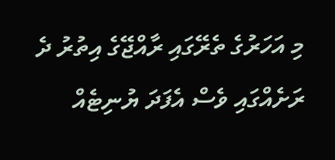މި އަހަރުގެ ތެރޭގައި ރާއްޖޭގެ އިތުރު ދެ ރަށެއްގައި ވެސް އެފަދަ ޔުނިޓެއް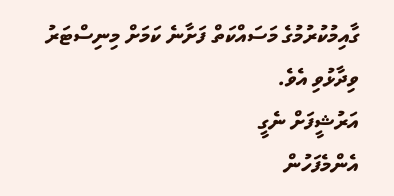ގާއިމުކުރުމުގެ މަސައްކަތް ފަށާނެ ކަމަށް މިނިސްޓަރު ވިދާޅުވި އެވެ.
އަރުޝީފަށް ނެގީ
އެންމެފަހުން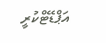އަޕްޑޭޓްކުރީ